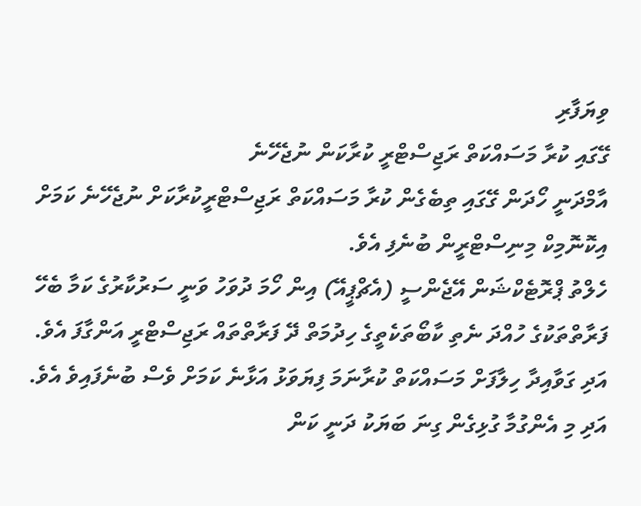ވިޔަފާރި
ގޭގައި ކުރާ މަސައްކަތް ރަޖިސްޓްރީ ކުރާކަން ނުޖެހޭނެ
އާމްދަނީ ހޯދަން ގޭގައި ތިބެގެން ކުރާ މަސައްކަތް ރަޖިސްޓްރީކުރާކަށް ނުޖެހޭނެ ކަމަށް އިކޮނޮމިކް މިނިސްޓްރީން ބުނެފި އެވެ.
ހެލްތު ޕްރޮޓެކްޝަން އޭޖެންސީ (އެޗްޕީއޭ) އިން ހޯމަ ދުވަހު ވަނީ ސަރުކާރުގެ ކަމާ ބެހޭ ފަރާތްތަކުގެ ހުއްދަ ނެތި ކާބޯތަކެތީގެ ހިދުމަތް ދޭ ފަރާތްތައް ރަޖިސްޓްރީ އަންގާފަ އެވެ. އަދި ގަވާއިދާ ހިލާފަށް މަސައްކަތް ކުރާނަމަ ފިޔަވަޅު އަޅާނެ ކަމަށް ވެސް ބުނެފައިވެ އެވެ. އަދި މި އެންގުމާ ގުޅިގެން ގިނަ ބަޔަކު ދަނީ ކަން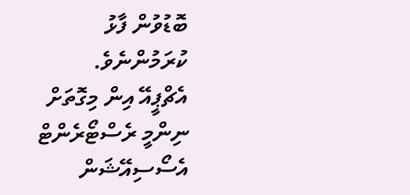ބޮޑުވުން ފާޅު ކުރަމުންނެވެ.
އެޗްޕީއޭ އިން މިގޮތަށް ނިންމީ ރެސްޓޯރެންޓް އެސޯސިއޭޝަން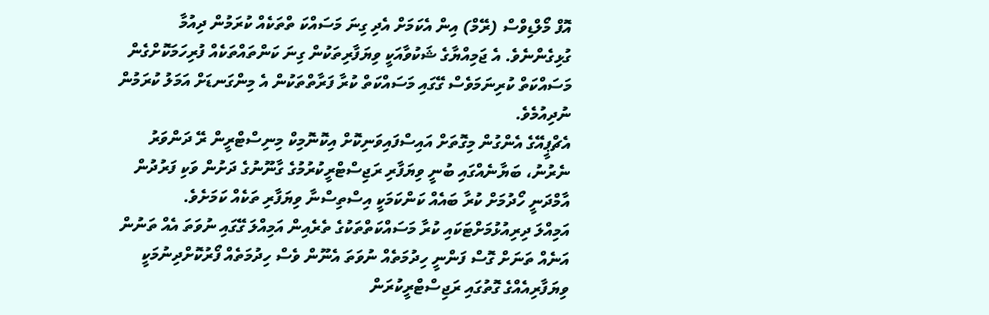އޮފް މޯލްޑިވްސް (ރޭމް) އިން އެކަމަށް އެދި ގިނަ މަސައްކަ ތްތަކެއް ކުރަމުން ދިއުމާ ގުޅިގެންނެވެ. އެ ޖަމިއްޔާގެ ޝަކުވާއަކީ ވިޔަފާރިތަކުން ގިނަ ކަންތައްތަކެއް ފުރިހަމަކޮށްގެން މަސައްކަތް ކުރިނަމަވެސް ގޭގައި މަސައްކަތް ކުރާ ފަރާތްތަކުން އެ މިންގަނޑަށް އަމަލު ކުރަމުން ނުދިއުމެވެ.
އެޗްޕީއޭގެ އެންގުން މިގޮތަށް އައިސްފައިވަނިކޮށް އިކޮނޮމިކް މިނިސްޓްރީން ރޭ ދަންވަރު ނެރުނު، ބަޔާނެއްގައި ބުނީ ވިޔަފާރި ރަޖިސްޓްރީކުރުމުގެ ގާނޫނުގެ ދަށުން ވަކި ފަރުދުން އާމްދަނީ ހޯދުމަށް ކުރާ ބައެއް ކަންކަމަކީ އިސްތިސްނާ ވިޔަފާރި ތަކެއް ކަމަށެވެ.
އަމިއްލަ ދިރިއުޅުމަށްޓަކައި ކުރާ މަސައްކަތްތަކުގެ ތެރެއިން އަމިއްލަ ގޭގައި ނުވަތަ އެއް ތަނުން އަނެއް ތަނަށް ގޮސް ފަންނީ ހިދުމަތެއް ނުވަތަ އެނޫން ވެސް ހިދުމަތެއް ފޯރުކޮށްދިނުމަކީ ވިޔަފާރިއެއްގެ ގޮތުގައި ރަޖިސްޓްރީކުރަން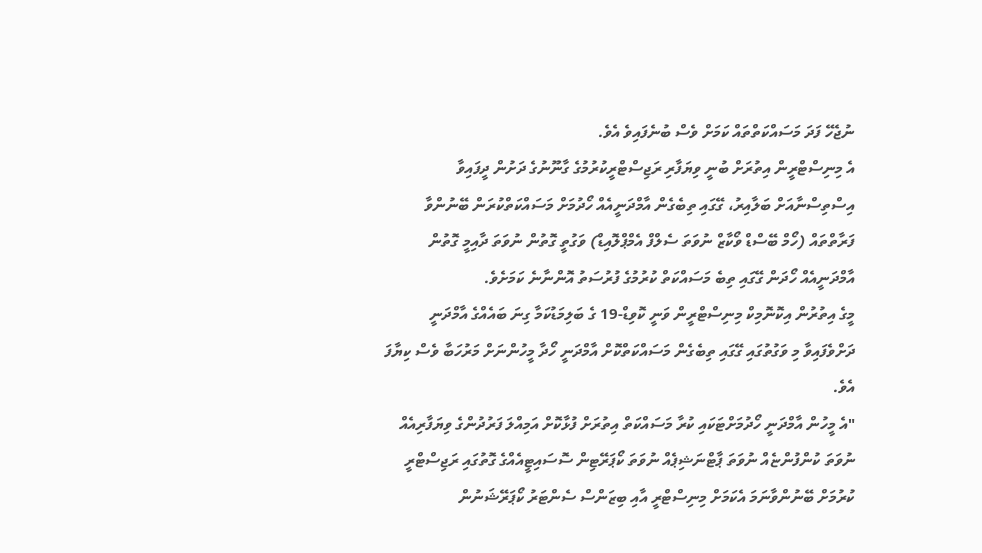ނުޖެހޭ ފަދަ މަސައްކަތްތައް ކަމަށް ވެސް ބުނެފައިވެ އެވެ.
އެ މިނިސްޓްރީން އިތުރަށް ބުނީ ވިޔަފާރި ރަޖިސްޓްރީކުރުމުގެ ގާނޫނުގެ ދަށުން ދީފައިވާ އިސްތިސްނާއަށް ބަލާއިރު، ގޭގައި ތިބެގެން އާމްދަނީއެއް ހޯދުމަށް މަސައްކަތްކުރަން ބޭނުންވާ ފަރާތްތައް (ހޯމް ބޭސްޑް ވޯކާޒް ނުވަތަ ސެލްފް އެމްޕްލޮއިޑް) ވަގުތީ ގޮތުން ނުވަތަ ދާއިމީ ގޮތުން އާމްދަނީއެއް ހޯދަން ގޭގައި ތިބެ މަސައްކަތް ކުރުމުގެ ފުރުސަތު އޮންނާނެ ކަމަށެވެ.
މީގެ އިތުރުން އިކޮނޮމިކް މިނިސްޓްރީން ވަނީ ކޮވިޑް-19 ގެ ބަލިމަޑުކަމާ ގިނަ ބައެއްގެ އާމްދަނީ ދަށްވެފައިވާ މި ވަގުތުގައި ގޭގައި ތިބެގެން މަސައްކަތްކޮށް އާމްދަނީ ހޯދާ މީހުންނަށް މަރުހަބާ ވެސް ކިޔާފަ އެވެ.
"އެ މީހުން އާމްދަނީ ހޯދުމަށްޓަކައި ކުރާ މަސައްކަތް އިތުރަށް ފުޅާކޮށް އަމިއްލަ ފަރުދުންގެ ވިޔަފާރިއެއް ނުވަތަ ކުންފުންޏެއް ނުވަތަ ޕާޓްނަޝިޕެއް ނުވަތަ ކޯޕަރޭޓިން ސޮސައިޓީއެއްގެ ގޮތުގައި ރަޖިސްޓްރީ ކުރުމަށް ބޭނުންވާނަމަ އެކަމަށް މިނިސްޓްރީ އާއި ބިޒަންސް ސެންޓަރު ކޯޕަރޭޝަނުން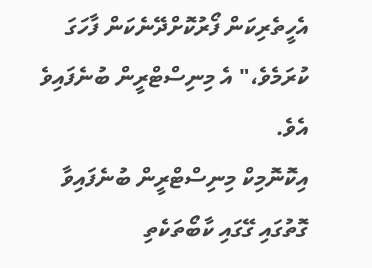އެހީތެރިކަން ފޯރުކޮށްދޭނެކަން ފާހަގަ ކުރަމެވެ،" އެ މިނިސްޓްރީން ބުނެފައިވެ އެވެ.
އިކޮނޮމިކް މިނިސްޓްރީން ބުނެފައިވާ ގޮތުގައި ގޭގައި ކާބޯތަކެތި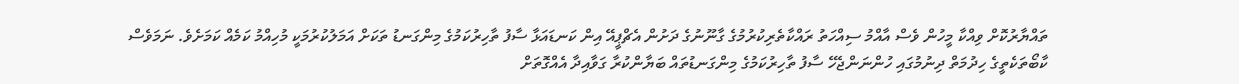ތައްޔާރުކޮށް ވިއްކާ މީހުން ވެސް އާއްމު ސިއްހަތު ރައްކާތެރިކުރުމުގެ ގާނޫނުގެ ދަށުން އެޗްޕީއޭ އިން ކަނޑައަޅާ ސާފު ތާހިރުކަމުގެ މިންގަނޑު ތަކަށް އަމަލުކުރުމަކީ މުހިއްމު ކަމެއް ކަމަށެވެ. ނަމަވެސް ކާބޯތަކެތީގެ ހިދުމަތް ދިނުމުގައި ހުންނަންޖެހޭ ސާފު ތާހިރުކަމުގެ މިންގަނޑުތައް ބަޔާންކުރާ ގަވާއިދާ އެއްގޮތަށް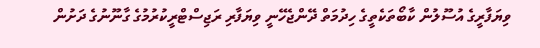ވިޔަފާރީގެ އުސޫލުން ކާބޯތަކެތީގެ ހިދުމަތް ދޭންޖެހޭނީ ވިޔަފާރި ރަޖިސްޓްރީކުރުމުގެ ގާނޫނުގެ ދަށުން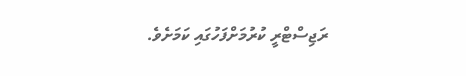ރަޖިސްޓްރީ ކުރުމަށްފަހުގައި ކަމަށެވެ.